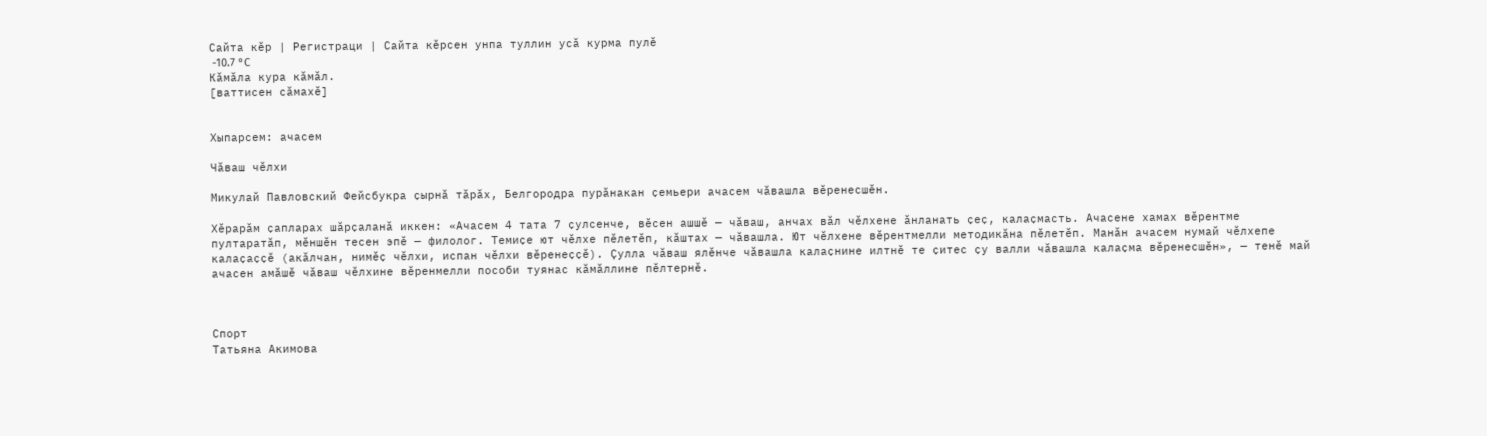Сайта кӗр | Регистраци | Сайта кӗрсен унпа туллин усӑ курма пулӗ
 -10.7 °C
Кӑмӑла кура кӑмӑл.
[ваттисен сӑмахӗ]


Хыпарсем: ачасем

Чӑваш чӗлхи

Микулай Павловский Фейсбукра ҫырнӑ тӑрӑх, Белгородра пурӑнакан ҫемьери ачасем чӑвашла вӗренесшӗн.

Хӗрарӑм ҫапларах шӑрҫаланӑ иккен: «Ачасем 4 тата 7 ҫулсенче, вӗсен ашшӗ — чӑваш, анчах вӑл чӗлхене ӑнланать ҫеҫ, калаҫмасть. Ачасене хамах вӗрентме пултаратӑп, мӗншӗн тесен эпӗ — филолог. Темиҫе ют чӗлхе пӗлетӗп, кӑштах — чӑвашла. Ют чӗлхене вӗрентмелли методикӑна пӗлетӗп. Манӑн ачасем нумай чӗлхепе калаҫаҫҫӗ (акӑлчан, нимӗҫ чӗлхи, испан чӗлхи вӗренеҫҫӗ). Ҫулла чӑваш ялӗнче чӑвашла калаҫнине илтнӗ те ҫитес ҫу валли чӑвашла калаҫма вӗренесшӗн», — тенӗ май ачасен амӑшӗ чӑваш чӗлхине вӗренмелли пособи туянас кӑмӑллине пӗлтернӗ.



Спорт
Татьяна Акимова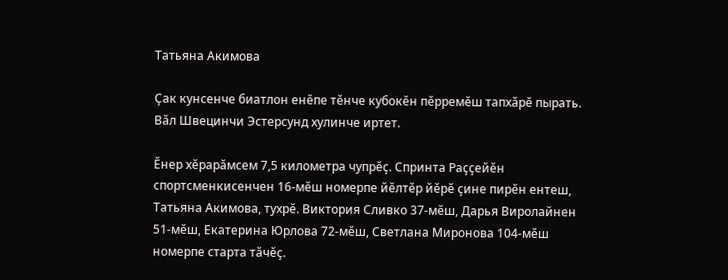Татьяна Акимова

Ҫак кунсенче биатлон енӗпе тӗнче кубокӗн пӗрремӗш тапхӑрӗ пырать. Вӑл Швецинчи Эстерсунд хулинче иртет.

Ӗнер хӗрарӑмсем 7,5 километра чупрӗҫ. Спринта Раҫҫейӗн спортсменкисенчен 16-мӗш номерпе йӗлтӗр йӗрӗ ҫине пирӗн ентеш, Татьяна Акимова, тухрӗ. Виктория Сливко 37-мӗш, Дарья Виролайнен 51-мӗш, Екатерина Юрлова 72-мӗш, Светлана Миронова 104-мӗш номерпе старта тӑчӗҫ.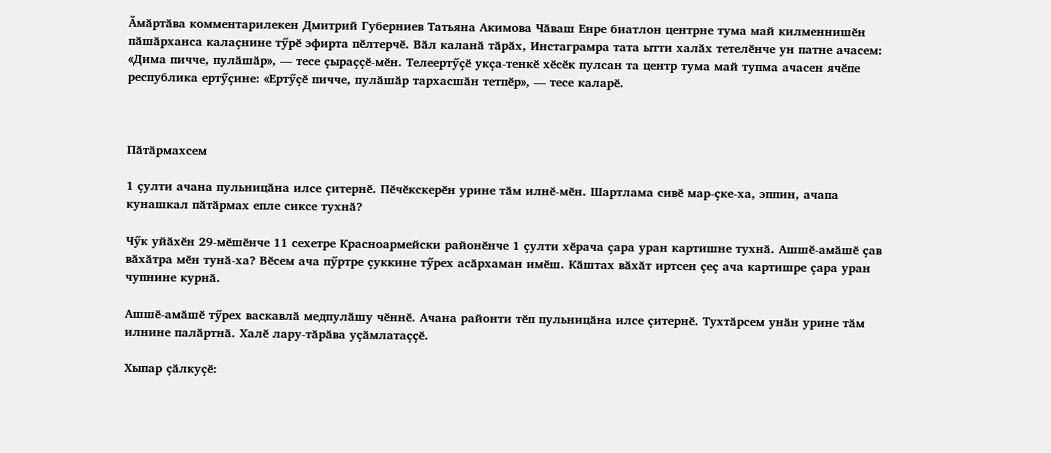Ӑмӑртӑва комментарилекен Дмитрий Губерниев Татьяна Акимова Чӑваш Енре биатлон центрне тума май килменнишӗн пӑшӑрханса калаҫнине тӳрӗ эфирта пӗлтерчӗ. Вӑл каланӑ тӑрӑх, Инстаграмра тата ытти халӑх тетелӗнче ун патне ачасем: «Дима пичче, пулӑшӑр», — тесе ҫыраҫҫӗ-мӗн. Телеертӳҫӗ укҫа-тенкӗ хӗсӗк пулсан та центр тума май тупма ачасен ячӗпе республика ертӳҫине: «Ертӳҫӗ пичче, пулӑшӑр тархасшӑн тетпӗр», — тесе каларӗ.



Пӑтӑрмахсем

1 ҫулти ачана пульницӑна илсе ҫитернӗ. Пӗчӗкскерӗн урине тӑм илнӗ-мӗн. Шартлама сивӗ мар-ҫке-ха, эппин, ачапа кунашкал пӑтӑрмах епле сиксе тухнӑ?

Чӳк уйӑхӗн 29-мӗшӗнче 11 сехетре Красноармейски районӗнче 1 ҫулти хӗрача ҫара уран картишне тухнӑ. Ашшӗ-амӑшӗ ҫав вӑхӑтра мӗн тунӑ-ха? Вӗсем ача пӳртре ҫуккине тӳрех асӑрхаман имӗш. Кӑштах вӑхӑт иртсен ҫеҫ ача картишре ҫара уран чупнине курнӑ.

Ашшӗ-амӑшӗ тӳрех васкавлӑ медпулӑшу чӗннӗ. Ачана районти тӗп пульницӑна илсе ҫитернӗ. Тухтӑрсем унӑн урине тӑм илнине палӑртнӑ. Халӗ лару-тӑрӑва уҫӑмлатаҫҫӗ.

Хыпар ҫӑлкуҫӗ: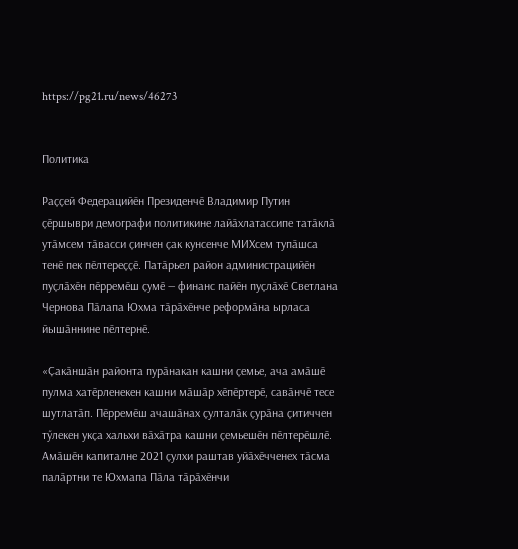https://pg21.ru/news/46273


Политика

Раҫҫей Федерацийӗн Президенчӗ Владимир Путин ҫӗршыври демографи политикине лайӑхлатассипе татӑклӑ утӑмсем тӑвасси ҫинчен ҫак кунсенче МИХсем тупӑшса тенӗ пек пӗлтереҫҫӗ. Патӑрьел район администрацийӗн пуҫлӑхӗн пӗрремӗш ҫумӗ — финанс пайӗн пуҫлӑхӗ Светлана Чернова Пӑлапа Юхма тӑрӑхӗнче реформӑна ырласа йышӑннине пӗлтернӗ.

«Ҫакӑншӑн районта пурӑнакан кашни ҫемье, ача амӑшӗ пулма хатӗрленекен кашни мӑшӑр хӗпӗртерӗ, савӑнчӗ тесе шутлатӑп. Пӗрремӗш ачашӑнах ҫулталӑк ҫурӑна ҫитиччен тӳлекен укҫа хальхи вӑхӑтра кашни ҫемьешӗн пӗлтерӗшлӗ. Амӑшӗн капиталне 2021 ҫулхи раштав уйӑхӗчченех тӑсма палӑртни те Юхмапа Пӑла тӑрӑхӗнчи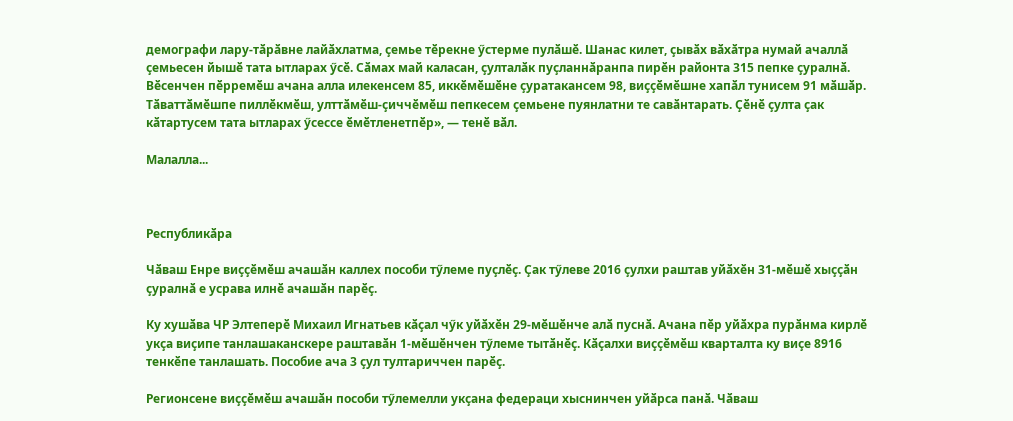демографи лару-тӑрӑвне лайӑхлатма, ҫемье тӗрекне ӳстерме пулӑшӗ. Шанас килет, ҫывӑх вӑхӑтра нумай ачаллӑ ҫемьесен йышӗ тата ытларах ӳсӗ. Сӑмах май каласан, ҫулталӑк пуҫланнӑранпа пирӗн районта 315 пепке ҫуралнӑ. Вӗсенчен пӗрремӗш ачана алла илекенсем 85, иккӗмӗшӗне ҫуратакансем 98, виҫҫӗмӗшне хапӑл тунисем 91 мӑшӑр. Тӑваттӑмӗшпе пиллӗкмӗш, улттӑмӗш-ҫиччӗмӗш пепкесем ҫемьене пуянлатни те савӑнтарать. Ҫӗнӗ ҫулта ҫак кӑтартусем тата ытларах ӳсессе ӗмӗтленетпӗр», — тенӗ вӑл.

Малалла...



Республикӑра

Чӑваш Енре виҫҫӗмӗш ачашӑн каллех пособи тӳлеме пуҫлӗҫ. Ҫак тӳлеве 2016 ҫулхи раштав уйӑхӗн 31-мӗшӗ хыҫҫӑн ҫуралнӑ е усрава илнӗ ачашӑн парӗҫ.

Ку хушӑва ЧР Элтеперӗ Михаил Игнатьев кӑҫал чӳк уйӑхӗн 29-мӗшӗнче алӑ пуснӑ. Ачана пӗр уйӑхра пурӑнма кирлӗ укҫа виҫипе танлашаканскере раштавӑн 1-мӗшӗнчен тӳлеме тытӑнӗҫ. Кӑҫалхи виҫҫӗмӗш кварталта ку виҫе 8916 тенкӗпе танлашать. Пособие ача 3 ҫул тултариччен парӗҫ.

Регионсене виҫҫӗмӗш ачашӑн пособи тӳлемелли укҫана федераци хыснинчен уйӑрса панӑ. Чӑваш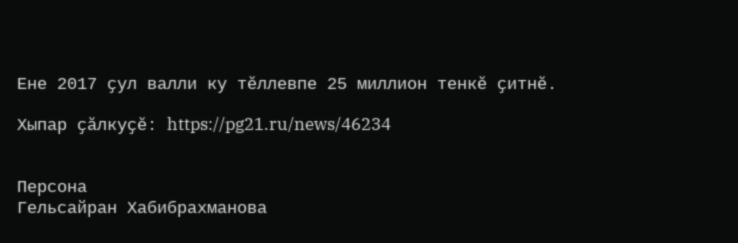Ене 2017 ҫул валли ку тӗллевпе 25 миллион тенкӗ ҫитнӗ.

Хыпар ҫӑлкуҫӗ: https://pg21.ru/news/46234


Персона
Гельсайран Хабибрахманова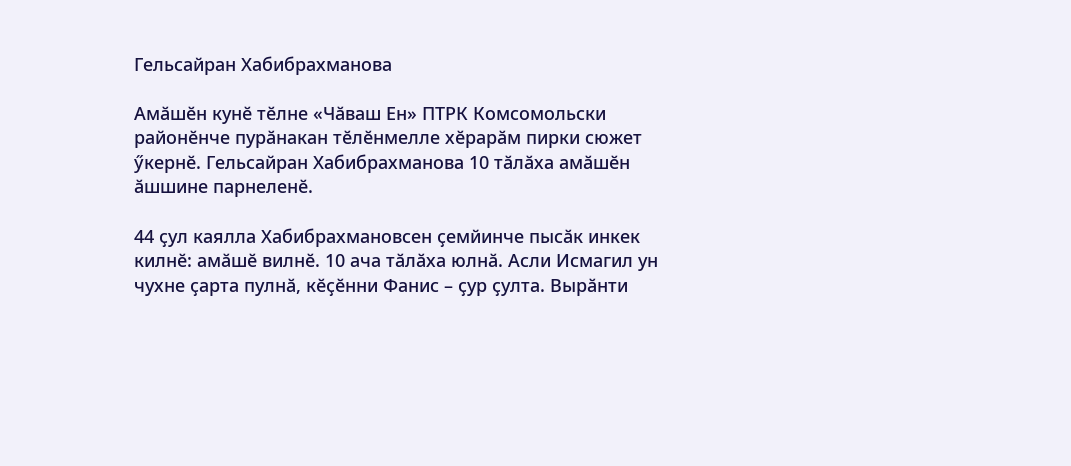Гельсайран Хабибрахманова

Амӑшӗн кунӗ тӗлне «Чӑваш Ен» ПТРК Комсомольски районӗнче пурӑнакан тӗлӗнмелле хӗрарӑм пирки сюжет ӳкернӗ. Гельсайран Хабибрахманова 10 тӑлӑха амӑшӗн ӑшшине парнеленӗ.

44 ҫул каялла Хабибрахмановсен ҫемйинче пысӑк инкек килнӗ: амӑшӗ вилнӗ. 10 ача тӑлӑха юлнӑ. Асли Исмагил ун чухне ҫарта пулнӑ, кӗҫӗнни Фанис – ҫур ҫулта. Вырӑнти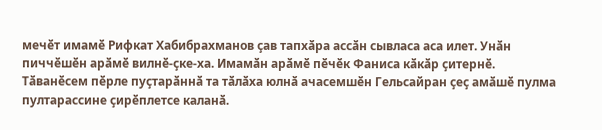мечӗт имамӗ Рифкат Хабибрахманов ҫав тапхӑра ассӑн сывласа аса илет. Унӑн пиччӗшӗн арӑмӗ вилнӗ-ҫке-ха. Имамӑн арӑмӗ пӗчӗк Фаниса кӑкӑр ҫитернӗ. Тӑванӗсем пӗрле пуҫтарӑннӑ та тӑлӑха юлнӑ ачасемшӗн Гельсайран ҫеҫ амӑшӗ пулма пултарассине ҫирӗплетсе каланӑ.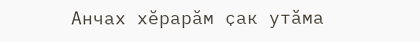Анчах хӗрарӑм ҫак утӑма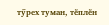тӳрех туман, тӗплӗн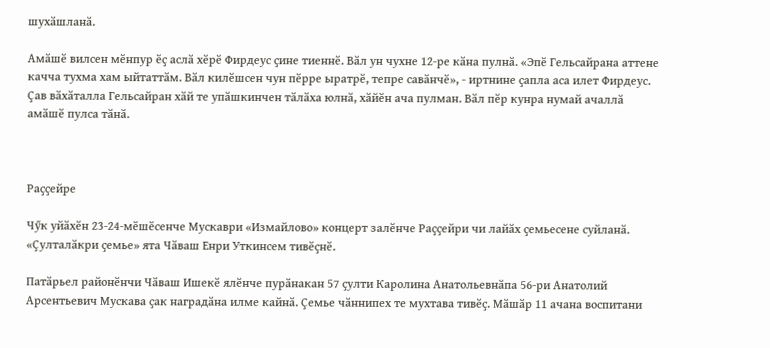шухӑшланӑ.

Амӑшӗ вилсен мӗнпур ӗҫ аслӑ хӗрӗ Фирдеус ҫине тиеннӗ. Вӑл ун чухне 12-ре кӑна пулнӑ. «Эпӗ Гельсайрана аттене качча тухма хам ыйтаттӑм. Вӑл килӗшсен чун пӗрре ыратрӗ, тепре савӑнчӗ», - иртнине ҫапла аса илет Фирдеус. Ҫав вӑхӑталла Гельсайран хӑй те упӑшкинчен тӑлӑха юлнӑ, хӑйӗн ача пулман. Вӑл пӗр кунра нумай ачаллӑ амӑшӗ пулса тӑнӑ.



Раҫҫейре

Чӳк уйӑхӗн 23-24-мӗшӗсенче Мускаври «Измайлово» концерт залӗнче Раҫҫейри чи лайӑх ҫемьесене суйланӑ. «Ҫулталӑкри ҫемье» ята Чӑваш Енри Уткинсем тивӗҫнӗ.

Патӑрьел районӗнчи Чӑваш Ишекӗ ялӗнче пурӑнакан 57 ҫулти Каролина Анатольевнӑпа 56-ри Анатолий Арсентьевич Мускава ҫак наградӑна илме кайнӑ. Ҫемье чӑннипех те мухтава тивӗҫ. Мӑшӑр 11 ачана воспитани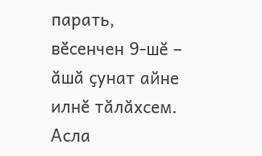парать, вӗсенчен 9-шӗ – ӑшӑ ҫунат айне илнӗ тӑлӑхсем. Асла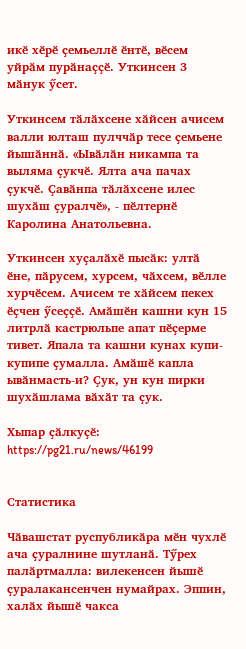икӗ хӗрӗ ҫемьеллӗ ӗнтӗ, вӗсем уйрӑм пурӑнаҫҫӗ. Уткинсен 3 мӑнук ӳсет.

Уткинсем тӑлӑхсене хӑйсен ачисем валли юлташ пулччӑр тесе ҫемьене йышӑннӑ. «Ывӑлӑн никампа та выляма ҫукчӗ. Ялта ача пачах ҫукчӗ. Ҫавӑнпа тӑлӑхсене илес шухӑш ҫуралчӗ», - пӗлтернӗ Каролина Анатольевна.

Уткинсен хуҫалӑхӗ пысӑк: ултӑ ӗне, пӑрусем, хурсем, чӑхсем, вӗлле хурчӗсем. Ачисем те хӑйсем пекех ӗҫчен ӳсеҫҫӗ. Амӑшӗн кашни кун 15 литрлӑ кастрюльпе апат пӗҫерме тивет. Япала та кашни кунах купи-купипе ҫумалла. Амӑшӗ капла ывӑнмасть-и? Ҫук, ун кун пирки шухӑшлама вӑхӑт та ҫук.

Хыпар ҫӑлкуҫӗ: https://pg21.ru/news/46199


Статистика

Чӑвашстат руспубликӑра мӗн чухлӗ ача ҫуралнине шутланӑ. Тӳрех палӑртмалла: вилекенсен йышӗ ҫуралакансенчен нумайрах. Эппин, халӑх йышӗ чакса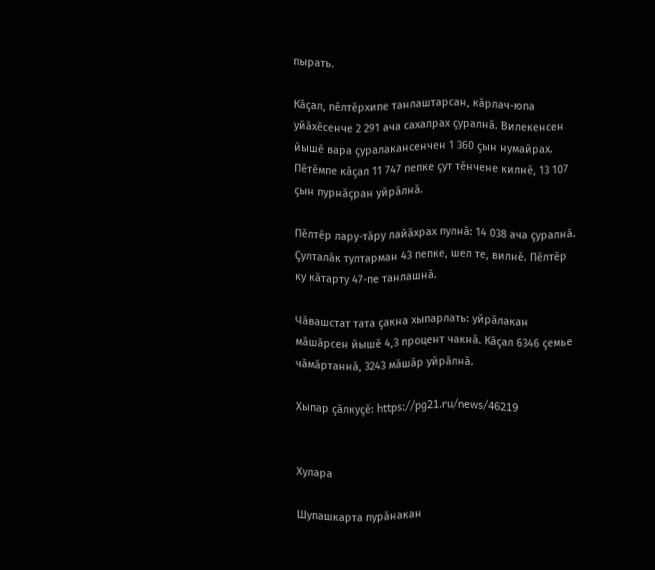пырать.

Кӑҫал, пӗлтӗрхипе танлаштарсан, кӑрлач-юпа уйӑхӗсенче 2 291 ача сахалрах ҫуралнӑ. Вилекенсен йышӗ вара ҫуралакансенчен 1 360 ҫын нумайрах. Пӗтӗмпе кӑҫал 11 747 пепке ҫут тӗнчене килнӗ, 13 107 ҫын пурнӑҫран уйрӑлнӑ.

Пӗлтӗр лару-тӑру лайӑхрах пулнӑ: 14 038 ача ҫуралнӑ. Ҫулталӑк тултарман 43 пепке, шел те, вилнӗ. Пӗлтӗр ку кӑтарту 47-пе танлашнӑ.

Чӑвашстат тата ҫакна хыпарлать: уйрӑлакан мӑшӑрсен йышӗ 4,3 процент чакнӑ. Кӑҫал 6346 ҫемье чӑмӑртаннӑ, 3243 мӑшӑр уйрӑлнӑ.

Хыпар ҫӑлкуҫӗ: https://pg21.ru/news/46219


Хулара

Шупашкарта пурӑнакан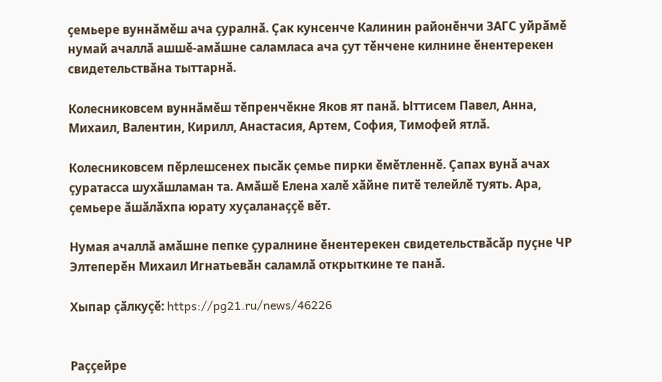ҫемьере вуннӑмӗш ача ҫуралнӑ. Ҫак кунсенче Калинин районӗнчи ЗАГС уйрӑмӗ нумай ачаллӑ ашшӗ-амӑшне саламласа ача ҫут тӗнчене килнине ӗнентерекен свидетельствӑна тыттарнӑ.

Колесниковсем вуннӑмӗш тӗпренчӗкне Яков ят панӑ. Ыттисем Павел, Анна, Михаил, Валентин, Кирилл, Анастасия, Артем, София, Тимофей ятлӑ.

Колесниковсем пӗрлешсенех пысӑк ҫемье пирки ӗмӗтленнӗ. Ҫапах вунӑ ачах ҫуратасса шухӑшламан та. Амӑшӗ Елена халӗ хӑйне питӗ телейлӗ туять. Ара, ҫемьере ӑшӑлӑхпа юрату хуҫаланаҫҫӗ вӗт.

Нумая ачаллӑ амӑшне пепке ҫуралнине ӗнентерекен свидетельствӑсӑр пуҫне ЧР Элтеперӗн Михаил Игнатьевӑн саламлӑ открыткине те панӑ.

Хыпар ҫӑлкуҫӗ: https://pg21.ru/news/46226


Раҫҫейре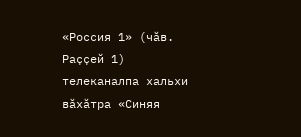«Россия 1» (чӑв. Раҫҫей 1) телеканалпа хальхи вӑхӑтра «Синяя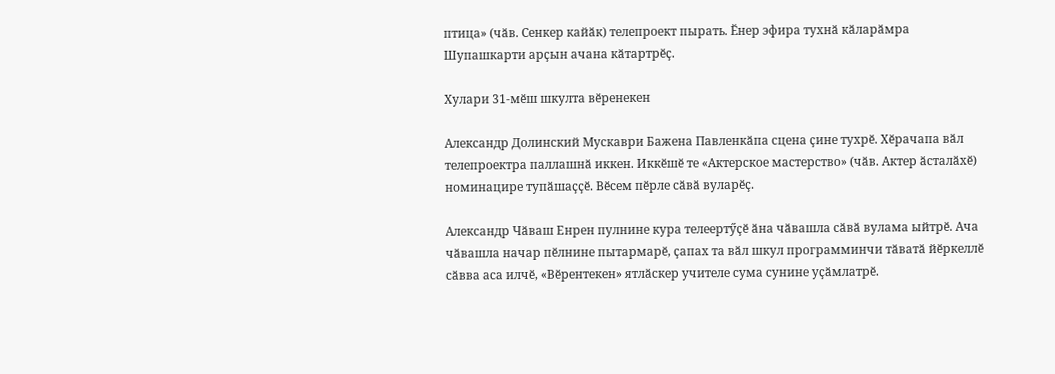птица» (чӑв. Сенкер кайӑк) телепроект пырать. Ӗнер эфира тухнӑ кӑларӑмра Шупашкарти арҫын ачана кӑтартрӗҫ.

Хулари 31-мӗш шкулта вӗренекен

Александр Долинский Мускаври Бажена Павленкӑпа сцена ҫине тухрӗ. Хӗрачапа вӑл телепроектра паллашнӑ иккен. Иккӗшӗ те «Актерское мастерство» (чӑв. Актер ӑсталӑхӗ) номинацире тупӑшаҫҫӗ. Вӗсем пӗрле сӑвӑ вуларӗҫ.

Александр Чӑваш Енрен пулнине кура телеертӳҫӗ ӑна чӑвашла сӑвӑ вулама ыйтрӗ. Ача чӑвашла начар пӗлнине пытармарӗ, ҫапах та вӑл шкул программинчи тӑватӑ йӗркеллӗ сӑвва аса илчӗ, «Вӗрентекен» ятлӑскер учителе сума сунине уҫӑмлатрӗ.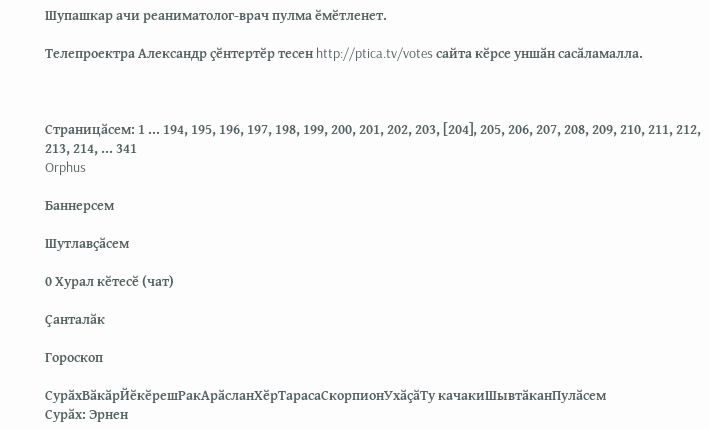Шупашкар ачи реаниматолог-врач пулма ӗмӗтленет.

Телепроектра Александр ҫӗнтертӗр тесен http://ptica.tv/votes сайта кӗрсе уншӑн сасӑламалла.



Страницӑсем: 1 ... 194, 195, 196, 197, 198, 199, 200, 201, 202, 203, [204], 205, 206, 207, 208, 209, 210, 211, 212, 213, 214, ... 341
Orphus

Баннерсем

Шутлавҫӑсем

0 Хурал кӗтесӗ (чат)

Ҫанталӑк

Гороскоп

СурӑхВӑкӑрЙӗкӗрешРакАрӑсланХӗрТарасаСкорпионУхӑҫӑТу качакиШывтӑканПулӑсем
Сурӑх: Эрнен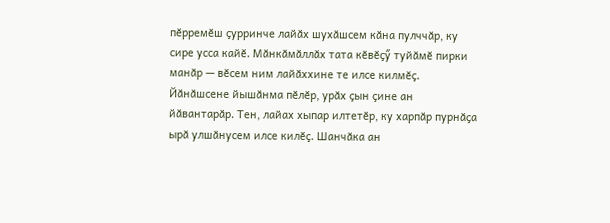пӗрремӗш ҫурринче лайӑх шухӑшсем кӑна пулччӑр, ку сире усса кайӗ. Мӑнкӑмӑллӑх тата кӗвӗҫӳ туйӑмӗ пирки манӑр — вӗсем ним лайӑххине те илсе килмӗҫ. Йӑнӑшсене йышӑнма пӗлӗр, урӑх ҫын ҫине ан йӑвантарӑр. Тен, лайах хыпар илтетӗр, ку харпӑр пурнӑҫа ырӑ улшӑнусем илсе килӗҫ. Шанчӑка ан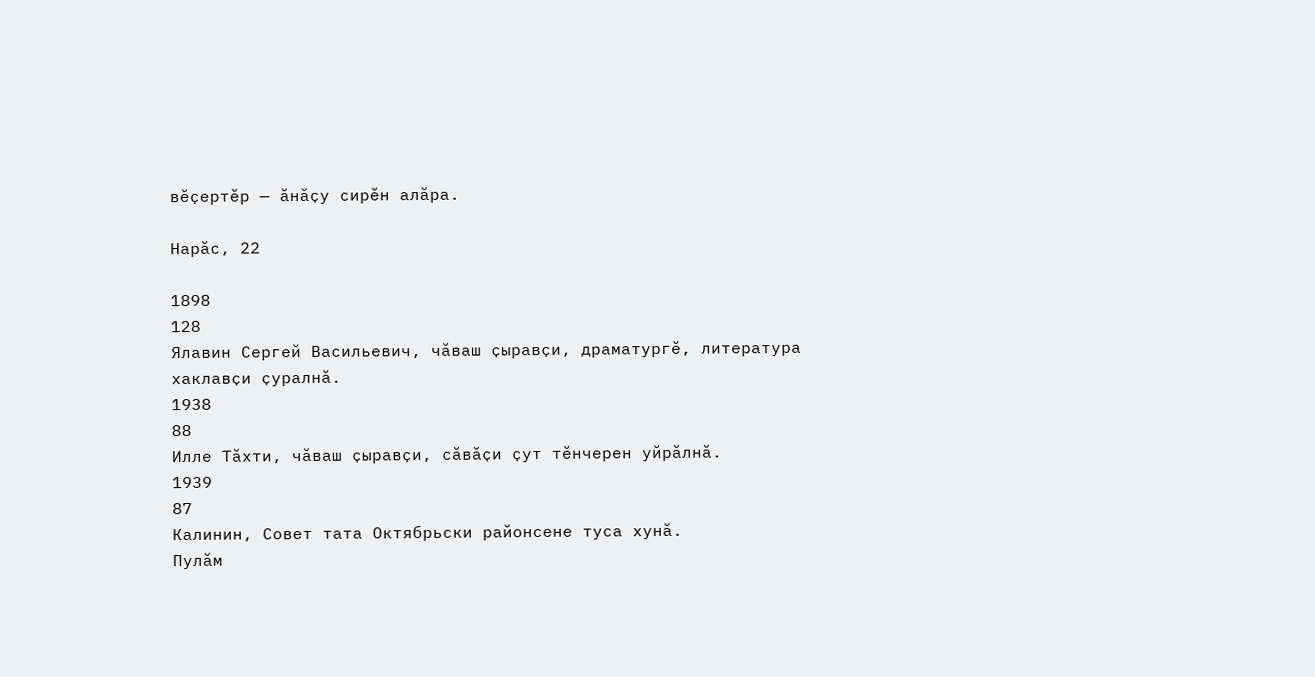вӗҫертӗр — ӑнӑҫу сирӗн алӑра.

Нарӑс, 22

1898
128
Ялавин Сергей Васильевич, чӑваш ҫыравҫи, драматургӗ, литература хаклавҫи ҫуралнӑ.
1938
88
Илле Тӑхти, чӑваш ҫыравҫи, сӑвӑҫи ҫут тӗнчерен уйрӑлнӑ.
1939
87
Калинин, Совет тата Октябрьски районсене туса хунӑ.
Пулӑм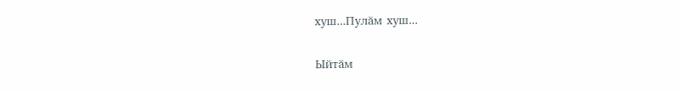хуш...Пулӑм хуш...

Ыйтӑм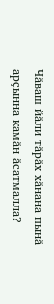Чӑваш йӑли тӑрӑх хӑнана пынӑ арҫынна камӑн ӑсатмалла?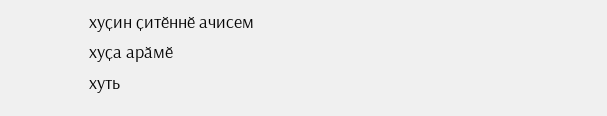хуҫин ҫитӗннӗ ачисем
хуҫа арӑмӗ
хуть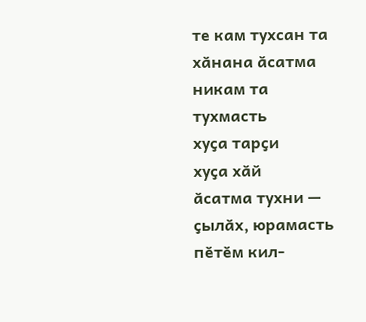те кам тухсан та
хӑнана ӑсатма никам та тухмасть
хуҫа тарҫи
хуҫа хӑй
ӑсатма тухни — ҫылӑх, юрамасть
пӗтӗм кил-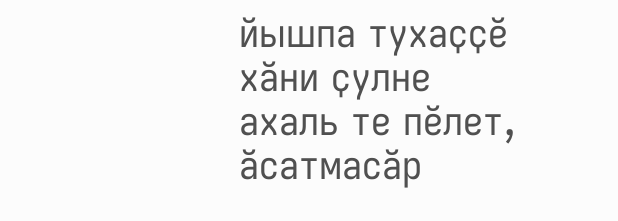йышпа тухаҫҫӗ
хӑни ҫулне ахаль те пӗлет, ӑсатмасӑр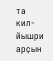та
кил-йышри арҫын